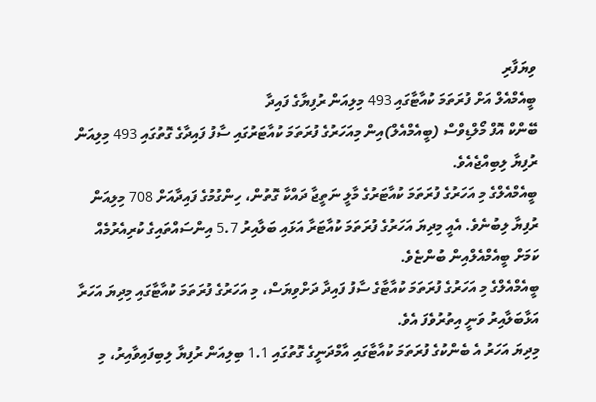ވިޔަފާރި
ބީއެމްއެލް އަށް ފުރަތަމަ ކުއާޓާގައި 493 މިލިއަން ރުފިޔާގެ ފައިދާ
ބޭންކް އޮފް މޯލްޑިވްސް (ބީއެމްއެލް)އިން މިއަހަރުގެ ފުރަތަމަ ކުއާޓަރުގައި ސާފު ފައިދާގެ ގޮތުގައި 493 މިލިއަން ރުފިޔާ ލިބިއްޖެއެވެ.
ބީއެމްއެލްގެ މި އަހަރުގެ ފުރަތަމަ ކުއާޓަރުގެ މާލީ ނަތީޖާ ދައްކާ ގޮތުން، ހިންގުމުގެ ފައިދާއަށް 708 މިލިއަން ރުފިޔާ ލިބުނެވެ. އެއީ މިދިޔަ އަހަރުގެ ފުރަތަމަ ކުއާޓަރާ އަޅައި ބަލާއިރު 5.7 އިންސައްތައިގެ ކުރިއެރުމެއް ކަމަށް ބީއެމްއެލްއިން ބުންޏެވެ.
ބީއެމްއެލްގެ މި އަހަރުގެ ފުރަތަމަ ކުއާޓާގެ ސާފު ފައިދާ ދަށްވިޔަސް، މި އަހަރުގެ ފުރަތަމަ ކުއާޓާގައި މިދިޔަ އަހަރާ އަޅާބަލާއިރު ވަނީ އިތުރުވެފަ އެވެ.
މިދިޔަ އަހަރު އެ ބެންކުގެ ފުރަތަމަ ކުއާޓާގައި އާމްދަނީގެ ގޮތުގައި 1.1 ބިލިއަން ރުފިޔާ ލިބިފައިވާއިރު، މި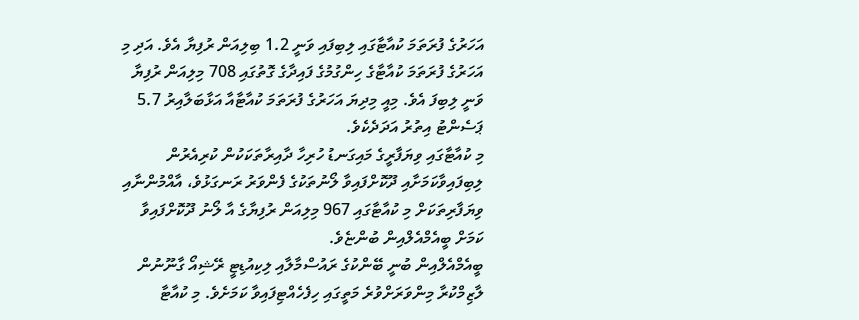އަހަރުގެ ފުރަތަމަ ކުއާޓާގައި ލިބިފައި ވަނީ 1.2 ބިލިއަން ރުފިޔާ އެވެ. އަދި މި އަހަރުގެ ފުރަތަމަ ކުއާޓާގެ ހިންގުމުގެ ފައިދާގެ ގޮތުގައި 708 މިލިއަން ރުފިޔާ ވަނީ ލިބިފަ އެވެ. މިއީ މިދިޔަ އަހަރުގެ ފުރަތަމަ ކުއާޓާއާ އަޅާބަލާއިރު 5.7 ޕަސެންޓު އިތުރު އަދަދެކެވެ.
މި ކުއާޓާގައި ވިޔަފާރީގެ މައިގަނޑު ހުރިހާ ދާއިރާތަކަކުން ކުރިއެރުން ލިބިފައިވާކަމަށާއި ދޫކޮށްފައިވާ ލޯނުތަކުގެ ފެންވަރު ރަނގަޅުވެ، އާއްމުންނާއި ވިޔަފާރިތަކަށް މި ކުއާޓާގައި 967 މިލިއަން ރުފިޔާގެ އާ ލޯނު ދޫކޮށްފައިވާ ކަމަށް ބީއެމްއެލްއިން ބުންޏެވެ.
ބީއެމްއެލްއިން ބުނީ ބޭންކުގެ ރައުސްމާލާއި ލިކިއުޑިޓީ ރޭޝިއޯ ގާނޫނުން ލާޒިމްކުރާ މިންވަރަށްވުރެ މަތީގައި ހިފެހެއްޓިފައިވާ ކަމަށެވެ. މި ކުއާޓާ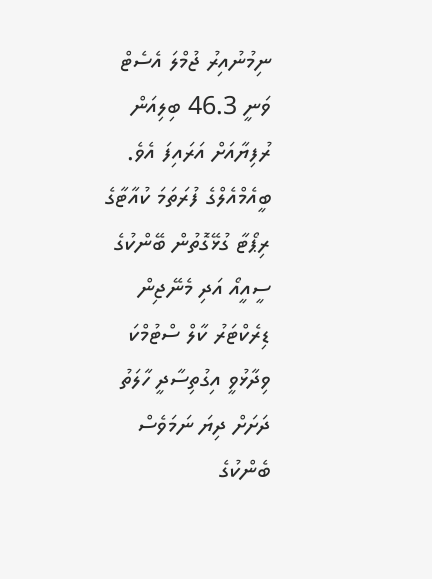ނިމުނުއިރު ޖުމްލަ އެސެޓް ވަނީ 46.3 ބިލިއަން ރުފިޔާއަށް އަރައިފަ އެވެ.
ބީއެމްއެލްގެ ފުރަތަމަ ކުއާޓާގެ ރިޕޯޓާ ގުޅޭގޮތުން ބޭންކުގެ ސީއީއޯ އަދި މެނޭޖިން ޑިރެކްޓަރު ކާލް ސްޓުމްކަ ވިދާޅުވީ އިގުތިސާދީ ހާލަތު ދަށަށް ދިޔަ ނަމަވެސް ބެންކުގެ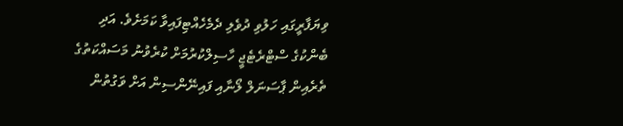ވިޔަފާރީގައި ހަލުވި ދުވެލި ދެމެހެއްޓިފައިވާ ކަމަށެވެ. އަދި ބެންކުގެ ސްޓްރެޓެޖީ ހާސިލްކުރުމަށް ކުރެވުނު މަސައްކަތުގެ ތެރެއިން ޕާސަނަލް ލޯނާއި ފައިނޭންސިން އަށް ވަގުތުން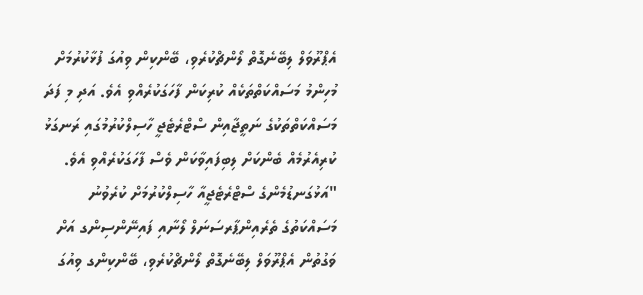އެޕްރޫވަލް ލިބޭނެގޮތް ލޯންޗްކުރެވި، ބޭންކިން ވިއުގަ ފުޅާކުރުމަށް މުހިންމު މަސައްކަތްތަކެއް ކުރިކަން ފާހަގަކުރެއްވި އެވެ. އަދި މި ފަދަ މަސައްކަތްތަކުގެ ނަތީޖާއިން ސްޓްރެޓެޖީ ހާސިލްކުރުމުގައި ރަނގަޅު ކުރިއެރުމެއް ބެންކަށް ލިބިފައިވާކަން ވެސް ފާހަގަކުރެއްވި އެވެ.
"އަޅުގަނޑުމެންގެ ސްޓްރެޓެޖީއާ ހާސިލްކުރުމަށް ކުރެވުނު މަސައްކަތުގެ ތެރެއިންޕާރސަނަލް ލޯނާއި ފައިނޭންސިންގ އަށް ވަގުތުން އެޕްރޫވަލް ލިބޭނެގޮތް ލޯންޗްކުރެވި، ބޭންކިންގ ވިއުގަ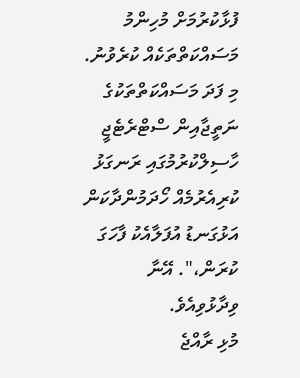ފުޅާކުރުމަށް މުހިންމު މަސައްކަތްތަކެއް ކުރެވުނު. މި ފަދަ މަސައްކަތްތަކުގެ ނަތީޖާއިން ސްޓްރެޓެޖީ ހާސިލްކުރުމުގައި ރަނގަޅު ކުރިއެރުމެއް ހޯދަމުންދާކަން އަޅުގަނޑު އުފަލާއެކު ފާހަގަ ކުރަން،". އޭނާ ވިދާޅުވިއެވެ.
މުޅި ރާއްޖެ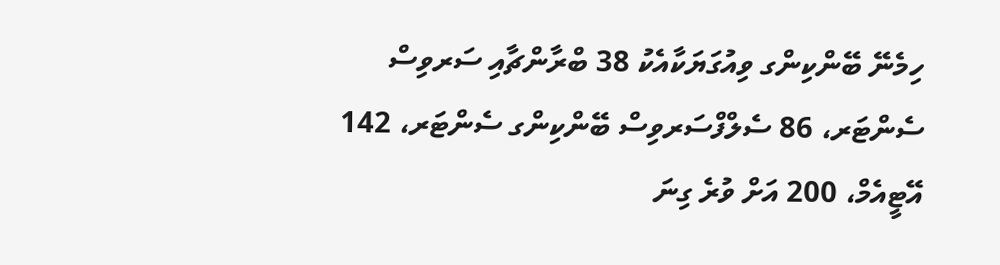ހިމެނޭ ބޭންކިންގ ވިއުގަޔަކާއެކު 38 ބްރާންޗާއި ސަރވިސް ސެންޓަރ، 86 ސެލްފްސަރވިސް ބޭންކިންގ ސެންޓަރ، 142 އޭޓީއެމް، 200 އަށް ވުރެ ގިނަ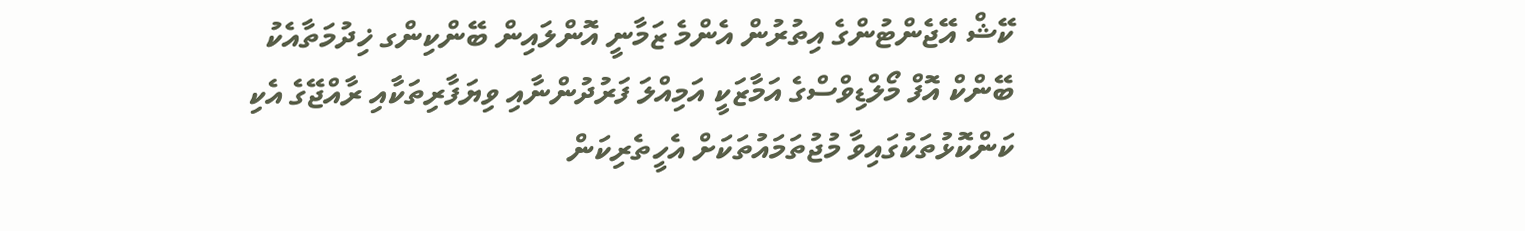ކޭޝް އޭޖެންޓުންގެ އިތުރުން އެންމެ ޒަމާނީ އޮންލައިން ބޭންކިންގ ޚިދުމަތާއެކު ބޭންކް އޮފް މޯލްޑިވްސްގެ އަމާޒަކީ އަމިއްލަ ފަރުދުންނާއި ވިޔަފާރިތަކާއި ރާއްޖޭގެ އެކި ކަންކޮޅުތަކުގައިވާ މުޖުތަމައުތަކަށް އެހީތެރިކަން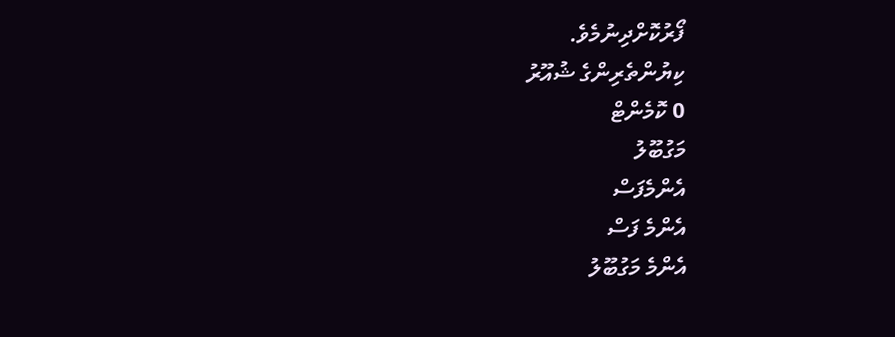ފޯރުކޮށްދިނުމެވެ.
ކިޔުންތެރިންގެ ޝުއޫރު
0 ކޮމެންޓް
މަގުބޫލު
އެންމެފަސް
އެންމެ ފަސް
އެންމެ މަގުބޫލު